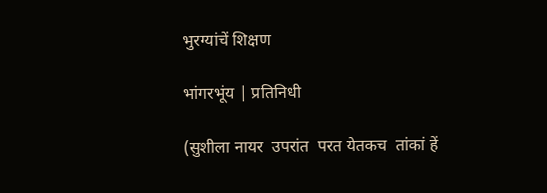भुरग्यांचें शिक्षण

भांगरभूंय | प्रतिनिधी

(सुशीला नायर  उपरांत  परत येतकच  तांकां हें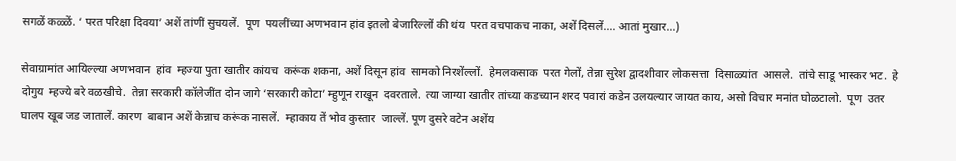सगळें कळ्ळें. ‘ परत परिक्षा दिवया’ अशें तांणीं सुचयलें.  पूण  पयलींच्या अणभवान हांव इतलो बेजारिल्लों की थंय  परत वचपाकच नाका, अशें दिसलें…. आतां मुखार…)

सेवाग्रामांत आयिल्ल्या अणभवान  हांव  म्हज्या पुता खातीर कांयच  करूंक शकना, अशें दिसून हांव  सामको निरशेंल्लों.  हेमलकसाक  परत गेलों, तेन्ना सुरेश द्वादशीवार लोकसत्ता  दिसाळ्यांत  आसले.  तांचे साडू भास्कर भट.  हे दोगुय  म्हज्ये बरे वळखीचे.  तेन्ना सरकारी कॉलेजींत दोन जागे ‘सरकारी कोटा’ म्हुणून राखून  दवरताले.  त्या जाग्या खातीर तांच्या कडच्यान शरद पवारां कडेन उलयल्यार जायत काय, असो विचार मनांत घोळटालो.  पूण  उतर घालप खूब जड जातालें. कारण  बाबान अशें केन्नाच करूंक नासलें.  म्हाकाय तें भोव कुस्तार  जाल्लें. पूण दुसरे वटेन अशेंय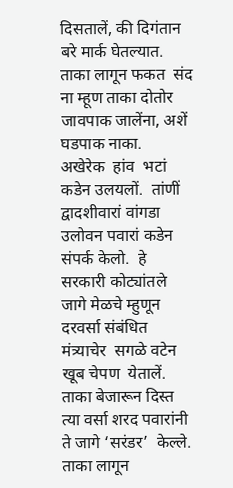दिसतालें, की दिगंतान बरे मार्क घेतल्यात. ताका लागून फकत  संद ना म्हूण ताका दोतोर  जावपाक जालेंना, अशें घडपाक नाका.  अखेरेक  हांव  भटां कडेन उलयलों.  तांणीं द्वादशीवारां वांगडा उलोवन पवारां कडेन संपर्क केलो.  हे सरकारी कोट्यांतले जागे मेळचे म्हुणून दरवर्सा संबंधित  मंत्र्याचेर  सगळे वटेन खूब चेपण  येतालें.  ताका बेजारून दिस्त त्या वर्सा शरद पवारांनी ते जागे ‘सरंडर’  केल्ले.  ताका लागून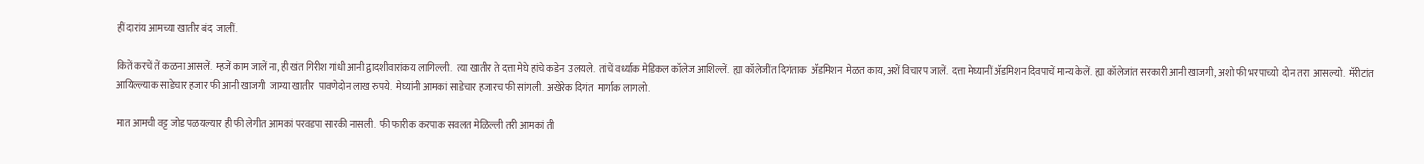हीं दारांय आमच्या खातीर बंद  जालीं.

कितें करचें तें कळना आसलें.  म्हजें काम जालें ना, ही खंत गिरीश गांधी आनी द्वादशीवारांकय लागिल्ली.  त्या खातीर ते दत्ता मेघे हांचे कडेन  उलयले.  तांचें वर्ध्याक मेडिकल कॉलेज आशिल्लें.  ह्या कॉलेजींत दिगंताक  ॲडमिशन  मेळत काय, अशें विचारप जालें.  दत्ता मेघ्यानीं ॲडमिशन दिवपाचें मान्य केलें. ह्या कॉलेजांत सरकारी आनी खाजगी, अशो फी भरपाच्यो  दोन तरा  आसल्यो.  मॅरीटांत आयिल्ल्याक साडेचार हजार फी आनी खाजगी  जाग्या खातीर  पावणेदोन लाख रुपये.  मेघ्यांनी आमकां साडेचार हजारच फी सांगली. अखेरेक दिगंत  मार्गाक लागलो.

मात आमची वट्ट जोड पळयल्यार ही फी लेगीत आमकां परवडपा सारकी नासली.  फी फारीक करपाक सवलत मेळिल्ली तरी आमकां ती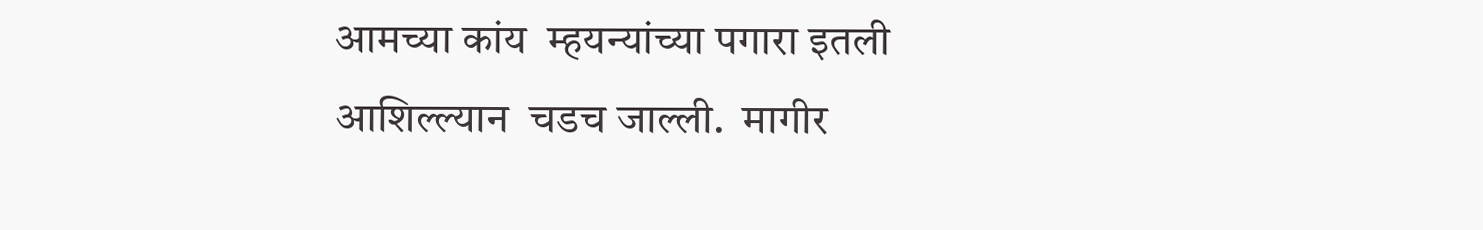आमच्या कांय  म्हयन्यांच्या पगारा इतली आशिल्ल्यान  चडच जाल्ली.  मागीर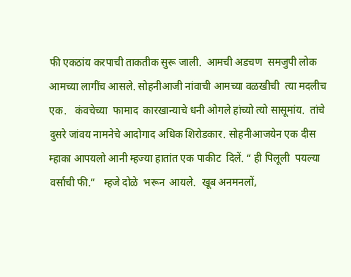फी एकठांय करपाची ताकतीक सुरू जाली.  आमची अडचण  समजुपी लोक आमच्या लागींच आसले. सोहनीआजी नांवाची आमच्या वळखीची  त्या मदलीच  एक.   कंवचेच्या  फामाद  कारखान्याचे धनी ओगले हांच्यो त्यो सासूमांय.  तांचे दुसरे जांवय नामनेचे आदोगाद अधिक शिरोडकार. सोहनीआजयेन एक दीस म्हाका आपयलो आनी म्हज्या हातांत एक पाकीट  दिलें. “ ही पिलूली  पयल्या वर्साची फी.”   म्हजे दोळे  भरून  आयले.  खूब अनमनलों,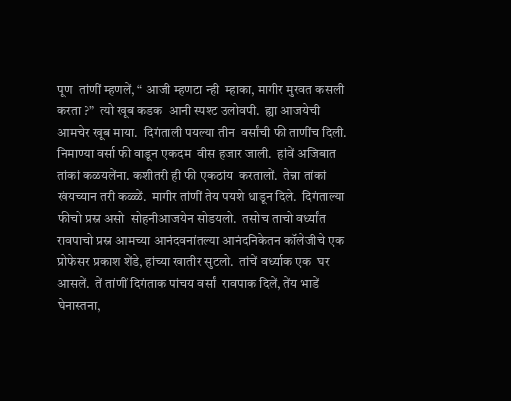पूण  तांणीं म्हणलें, “ आजी म्हणटा न्ही  म्हाका, मागीर मुरवत कसली करता ?”  त्यो खूब कडक  आनी स्पश्ट उलोवपी.  ह्या आजयेची आमचेर खूब माया.  दिगंताली पयल्या तीन  वर्सांची फी ताणींच दिली.  निमाण्या वर्सा फी वाडून एकदम  वीस हजार जाली.  हांवें अजिबात तांकां कळयलेंना. कशीतरी ही फी एकठांय  करतालों.  तेन्ना तांकां खंयच्यान तरी कळ्ळें.  मागीर तांणीं तेय पयशे धाडून दिले.  दिगंताल्या फीचो प्रस्न असो  सोहनीआजयेन सोडयलो.  तसोच ताचो वर्ध्यांत रावपाचो प्रस्न आमच्या आनंदवनांतल्या आनंदनिकेतन कॉलेजीचे एक प्रोफेसर प्रकाश शेंडे, हांच्या खातीर सुटलो.  तांचें वर्ध्याक एक  घर आसलें.  तें तांणीं दिगंताक पांचय वर्सां  रावपाक दिलें, तेंय भाडें घेनास्तना,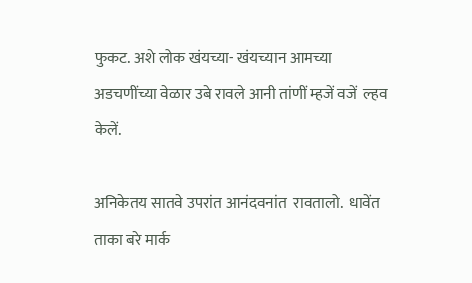फुकट. अशे लोक खंयच्या- खंयच्यान आमच्या अडचणींच्या वेळार उबे रावले आनी तांणीं म्हजें वजें  ल्हव केलें.

अनिकेतय सातवे उपरांत आनंदवनांत  रावतालो.  धावेंत ताका बरे मार्क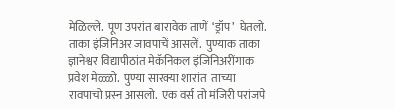मेळिल्ले.  पूण उपरांत बारावेक ताणें  ‘ड्रॉप’  घेतलो.  ताका इंजिनिअर जावपाचें आसलें.  पुण्याक ताका ज्ञानेश्वर विद्यापीठांत मेकॅनिकल इंजिनिअरींगाक प्रवेश मेळ्ळो.  पुण्या सारक्या शारांत  ताच्या रावपाचो प्रस्न आसलो.  एक वर्स तो मंजिरी परांजपे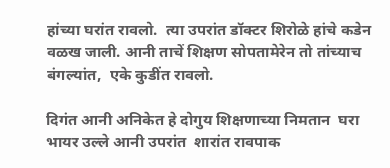हांच्या घरांत रावलो.  त्या उपरांत डॉक्टर शिरोळे हांचे कडेन वळख जाली. आनी ताचें शिक्षण सोपतामेरेन तो तांच्याच बंगल्यांत,  एके कुडींत रावलो.

दिगंत आनी अनिकेत हे दोगुय शिक्षणाच्या निमतान  घरा भायर उल्ले आनी उपरांत  शारांत रावपाक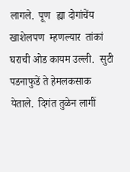लागले.  पूण  ह्या दोगांचेंय खाशेलपण  म्हणल्यार  तांकां  घराची ओड कायम उल्ली.  सुटी पडनाफुडें ते हेमलकसाक  येताले.  दिगंत तुळेन लागीं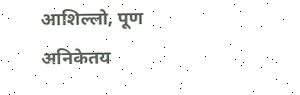आशिल्लो, पूण  अनिकेतय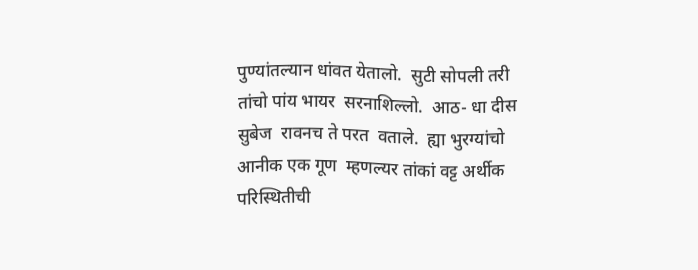पुण्यांतल्यान धांवत येतालो.  सुटी सोपली तरी तांचो पांय भायर  सरनाशिल्लो.  आठ- धा दीस सुबेज  रावनच ते परत  वताले.  ह्या भुरग्यांचो आनीक एक गूण  म्हणल्यर तांकां वट्ट अर्थीक परिस्थितीची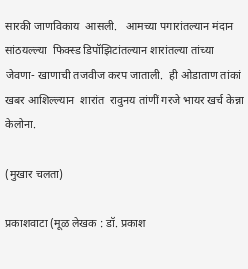सारकी जाणविकाय  आसली.   आमच्या पगारांतल्यान मंदान सांठयल्ल्या  फिक्स्ड डिपॉझिटांतल्यान शारांतल्या तांच्या जेवणा- खाणाची तजवीज करप जाताली.  ही ओडाताण तांकां खबर आशिल्ल्यान  शारांत  रावुनय तांणीं गरजे भायर खर्च केन्ना केलोना.

(मुखार चलता)

प्रकाशवाटा (मूळ लेखक : डॉ. प्रकाश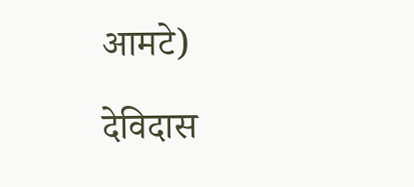आमटे)

देविदास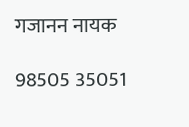गजानन नायक

98505 35051